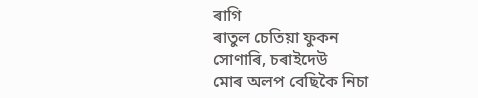ৰাগি
ৰাতুল চেতিয়া ফুকন
সোণাৰি, চৰাইদেউ
মোৰ অলপ বেছিকৈ নিচা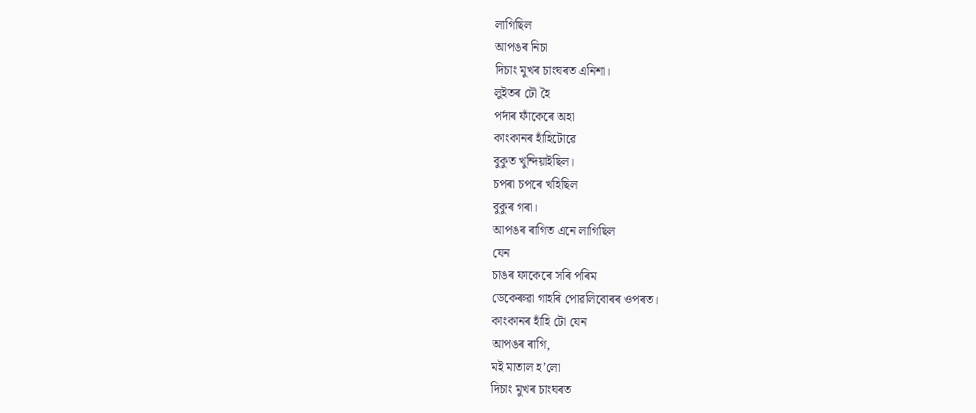লাগিছিল
আপঙৰ নিচা
দিচাং মুখৰ চাংঘৰত এনিশা।
লুইতৰ ঢৌ হৈ
পৰ্দাৰ ফাঁকেৰে অহা
কাংকানৰ হাঁহিটোৱে
বুকুত খুন্দিয়াইছিল।
চপৰা চপৰে খহিছিল
বুকুৰ গৰা।
আপঙৰ ৰাগিত এনে লাগিছিল
যেন
চাঙৰ ফাকেৰে সৰি পৰিম
ডেকেৰুৱা গাহৰি পোৱলিবোৰৰ ওপৰত।
কাংকানৰ হাঁহি টো যেন
আপঙৰ ৰাগি,
মই মাতাল হ’লো
দিচাং মুখৰ চাংঘৰত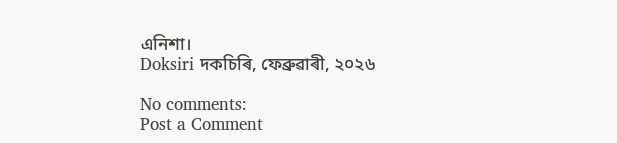এনিশা।
Doksiri দকচিৰি, ফেব্ৰুৱাৰী, ২০২৬

No comments:
Post a Comment